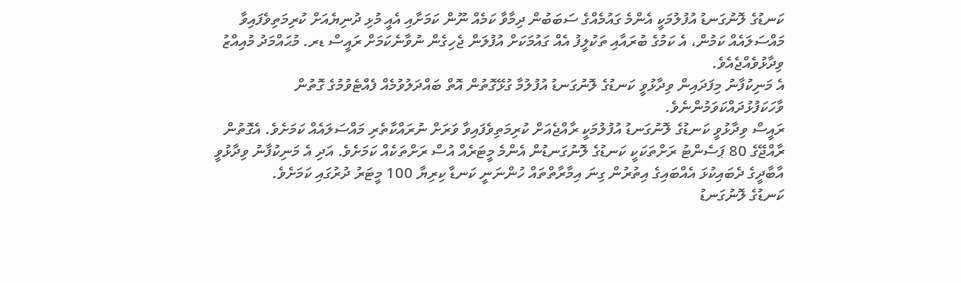ކަނޑުގެ ލޮނުގަނޑު އުފުލުމަކީ އެންމެ ގައުމެއްގެ ސަބަބުން ދިމާވާ ކަމެއް ނޫން ކަމަށާއި އެއީ މުޅި ދުނިޔެއަށް ކުރިމަތިވެފައިވާ މައްސަލައެއް ކަމުން، އެ ކަމުގެ ބުރައާއި ތަކުލީފު އެއް ގައުމަކަށް އުފުލަން ޖެހިގެން ނުވާނެކަމަށް ރައީސް ޑރ. މުޙައްމަދު މުއިއްޒު ވިދާޅުވެއްޖެއެވެ.
އެ މަނިކުފާނު މިފަދައިން ވިދާޅުވީ ކަނޑުގެ ލޮނުގަނޑު އުފުލުމާ ގުޅޭގޮތުން އޮތް ބައްދަލުވުމެއް ފެއްޓެވުމުގެ ގޮތުން ވާހަކަފުޅުދައްކަވަމުންނެވެ.
ރައީސް ވިދާޅުވީ ކަނޑުގެ ލޮނުގަނޑު އުފުލުމަކީ ރާއްޖެއަށް ކުރިމަތިވެފައިވާ ވަރަށް ނުރައްކާތެރި މައްސަލައެއް ކަމަށެވެ. އެގޮތުން ރާއްޖޭގެ 80 ޕަސެންޓު ރަށްތަކަކީ ކަނޑުގެ ލޮނުގަނޑުން އެންމެ މީޓަރެއް އުސް ރަށްތަކެއް ކަމަށެވެ. އަދި އެ މަނިކުފާނު ވިދާޅުވީ އާބާދީގެ ދެބައިކުޅަ އެއްބައިގެ އިތުރުން ގިނަ އިމާރާތްތައް ހުންނަނީ ކަނޑާ ކިރިޔާ 100 މީޓަރު ދުރުގައި ކަމަށެވެ.
ކަނޑުގެ ލޮނުގަނޑު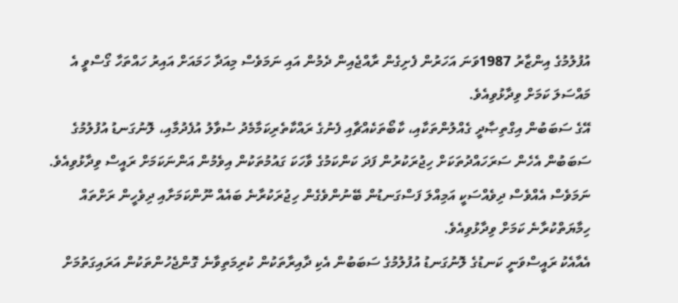އުފުލުމުގެ އިންޒާރު 1987ވަނަ އަހަރުން ފެށިގެން ރާއްޖެއިން ދެމުން އައި ނަމަވެސް މިއަދާ ހަމައަށް އައިރު ހައްތަހާ ގޯސްވީ އެ މައްސަލަ ކަމަށް ވިދާޅުވިއެވެ.
އޭގެ ސަބަބުން އިގްތިޞާދީ ގެއްލުންތަކާއި، ކާބޯތަކެއްޗާއި ފެނުގެ ރައްކާތެރިކަމާމެދު ސުވާލު އުފެދުމާއި، ލޮނުގަނޑު އުފުލުމުގެ ސަބަބުން އެހެން ސަރަހައްދުތަކަށް ހިޖުރަކުރުން ފަދަ ކަންކަމުގެ ވާހަކަ ގައުމުތަކުން އިވެމުން އަންނަކަމަށް ރައީސް ވިދާޅުވިއެވެ.
ނަމަވެސް އެއްވެސް ދިވެއްސަކީ އަމިއްލަ ފަސްގަނޑުން ބޭނުންވެގެން ހިޖުރަކުރާނެ ބައެއް ނޫންކަމަށާއި ދިވެހީން ރަށްތައް ހިމާޔަތްކުރާނެ ކަމަށް ވިދާޅުވިއެވެ.
އެއާއެކު ރައީސްވަނީ ކަނޑުގެ ލޮނުގަނޑު އުފުލުމުގެ ސަބަބުން އެކި ދާއިރާތަކުން ކުރިމަތިވާނެ ގޮންޖެހުންތަކުން އަރައިގަތުމަށް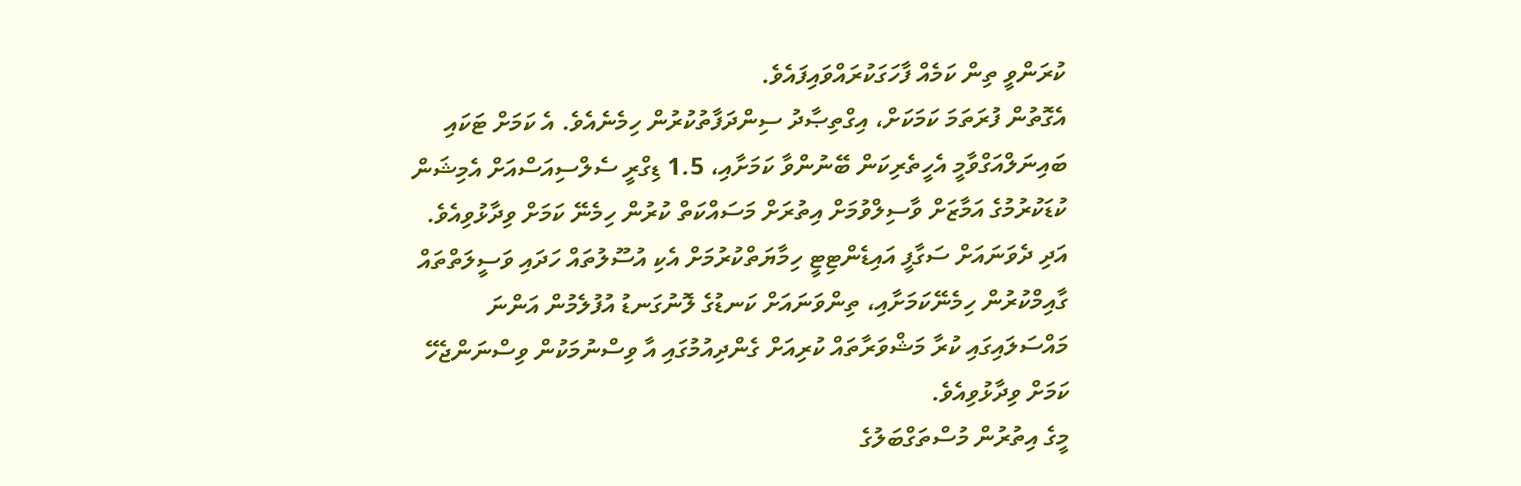ކުރަންވީ ތިން ކަމެއް ފާހަގަކުރައްވައިފައެވެ.
އެގޮތުން ފުރަތަމަ ކަމަކަށް، އިގްތިޞާދު ސިންދަފާތުކުރުން ހިމެނެއެވެ. އެ ކަމަށް ޓަކައި ބައިނަލްއަގްވާމީ އެހީތެރިކަން ބޭނުންވާ ކަމަށާއި، 1.5 ޑިގްރީ ސެލްސިއަސްއަށް އެމިޝަން ކުޑަކުރުމުގެ އަމާޒަށް ވާސިލްވުމަށް އިތުރަށް މަސައްކަތް ކުރުން ހިމެނޭ ކަމަށް ވިދާޅުވިއެވެ.
އަދި ދެވަނައަށް ސަގާފީ އައިޑެންޓިޓީ ހިމާޔަތްކުރުމަށް އެކި އުސޫލުތައް ހަދައި ވަސީލަތްތައް ގާއިމްކުރުން ހިމެނޭކަމަށާއި، ތިންވަނައަށް ކަނޑުގެ ލޮނުގަނޑު އުފުލެމުން އަންނަ މައްސަލައިގައި ކުރާ މަޝްވަރާތައް ކުރިއަށް ގެންދިއުމުގައި އާ ވިސްނުމަކުން ވިސްނަންޖެހޭ ކަމަށް ވިދާޅުވިއެވެ.
މީގެ އިތުރުން މުސްތަގްބަލުގެ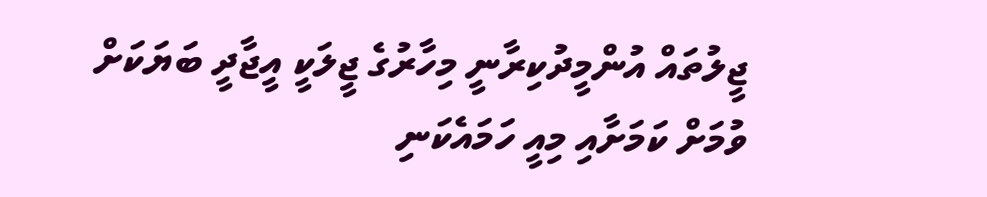ޖީލުތައް އުންމީދުކިރާނީ މިހާރުގެ ޖީލަކީ އީޖާދީ ބަޔަކަށް ވުމަށް ކަމަށާއި މިއީ ހަމައެކަނި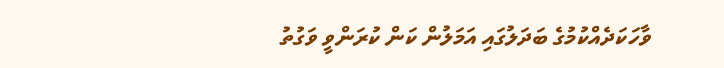ވާހަކަދެއްކުމުގެ ބަދަލުގައި އަމަލުން ކަން ކުރަންވީ ވަގުތު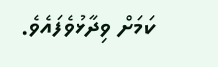ކަމަށް ވިދާޅުވެފައެވެ.